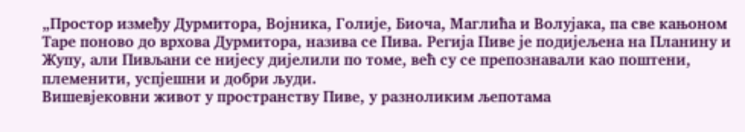„Простор између Дурмитора, Војника, Голије, Биоча, Маглића и Волујака, па све кањоном Таре поново до врхова Дурмитора, назива се Пива. Регија Пиве је подијељена на Планину и Жупу, али Пивљани се нијесу дијелили по томе, већ су се препознавали као поштени, племенити, успјешни и добри људи.
Вишевјековни живот у пространству Пиве, у разноликим љепотама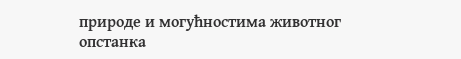природе и могућностима животног опстанка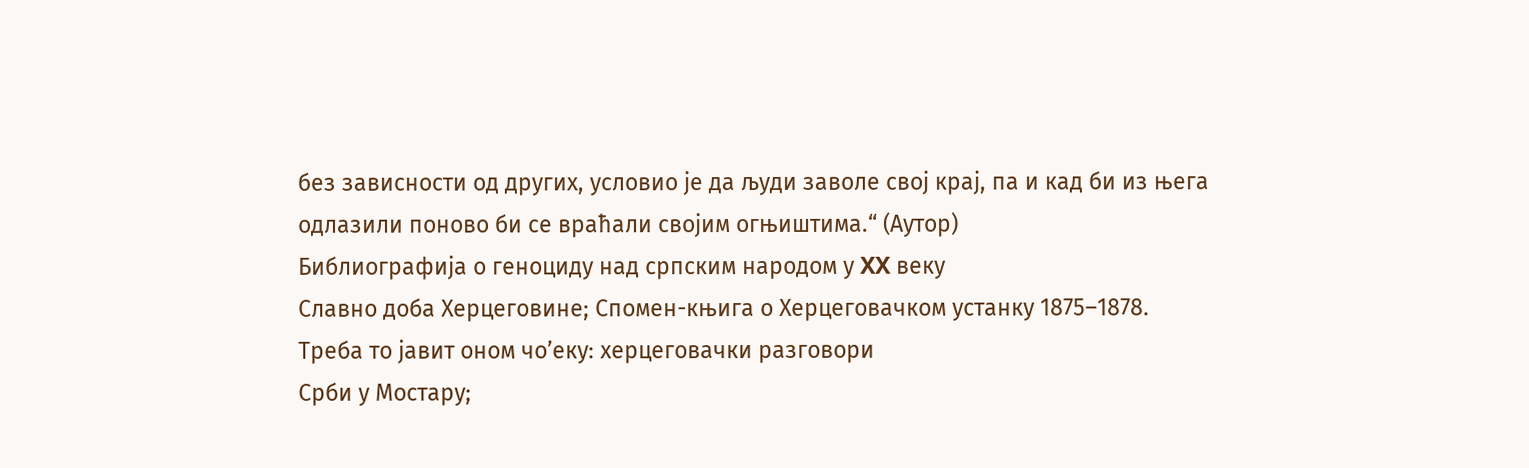без зависности од других, условио је да људи заволе свој крај, па и кад би из њега одлазили поново би се враћали својим огњиштима.“ (Аутор)
Библиографија о геноциду над српским народом у XX веку
Славно доба Херцеговине; Спомен-књига о Херцеговачком устанку 1875–1878.
Треба то јавит оном чо’еку: херцеговачки разговори
Срби у Мостару;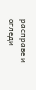расправе и огледи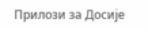Прилози за Досије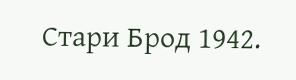Стари Брод 1942.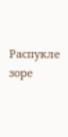Распукле зоре